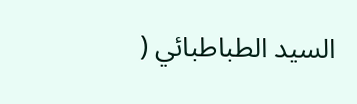السيد الطباطبائي (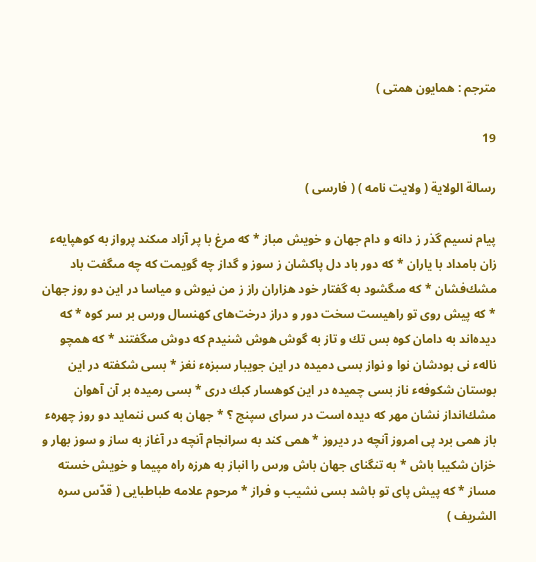مترجم : همايون همتى )

19

رسالة الولاية ( ولايت نامه ) ( فارسى )

پيام نسيم گذر ز دانه و دام جهان و خويش مباز * كه مرغ با پر آزاد مىكند پرواز به كوهپايهء زان بامداد با ياران * كه دور باد دل پاكشان ز سوز و گداز چه گويمت كه چه مىگفت باد مشك‌فشان * كه مىگشود به گفتار خود هزاران راز ز من نيوش و مياسا در اين دو روز جهان * كه پيش روى تو راهيست سخت دور و دراز درخت‌هاى كهنسال ورس بر سر كوه * كه ديده‌اند به دامان كوه بس تك و تاز به گوش هوش شنيدم كه دوش مىگفتند * كه همچو نالهء نى بودشان نوا و نواز بسى دميده در اين جويبار سبزهء نغز * بسى شكفته در اين بوستان شكوفهء ناز بسى چميده در اين كوهسار كبك درى * بسى رميده بر آن آهوان مشك‌انداز نشان مهر كه ديده است در سراى سپنج ؟ * جهان به كس ننمايد دو روز چهرهء باز همى برد پى امروز آنچه در ديروز * همى كند به سرانجام آنچه در آغاز به ساز و سوز بهار و خزان شكيبا باش * به تنگناى جهان باش ورس را انباز به هرزه راه مپيما و خويش خسته مساز * كه پيش پاى تو باشد بسى نشيب و فراز * مرحوم علامه طباطبايى ( قدّس سره الشريف )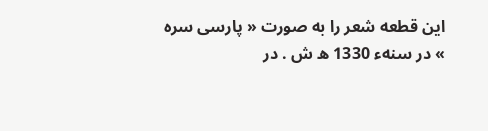اين قطعه شعر را به صورت « پارسى سره » در سنهء 1330 ه ش . در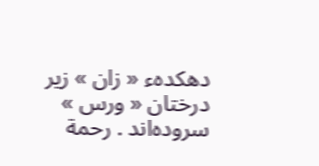دهكدهء « زان » زير درختان « ورس » سروده‌اند . رحمة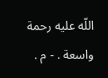اللّه عليه رحمة واسعة . - م .